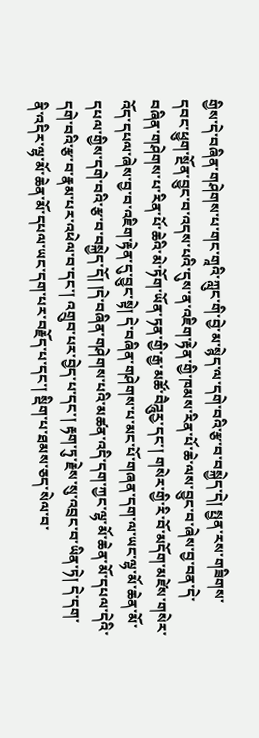གྱིས་དེ་བཞིན་གཤེགས་པ་གང་གཱའི་ཀླུང་གི་བྱེ་མ་སྙེད་ལ་དགེ་བའི་རྩ་བ་བསྐྱེད་དེ། སྤྱན་རས་གཟིགས་དབང་ཕྱུག་སྔོན་བྱུང་བ་འདས་པའི་དུས་ན་འཇིག་རྟེན་གྱི་ཁམས་རིན་པོ་ཆེ་ལས་བྱུང་བ་ཞེས་བྱ་བན་དེ་བཞིན་གཤེགས་པ་རིན་པོ་ཆེའི་མེ་ཏོག་ཡོན་ཏན་གྱི་རྒྱ་མཚོ་བཻཌཱུཪྱ་དང་། གསེར་གྱི་རི་བོ་མདོག་མཛེས་གསེར་འོད་དཔལ་ཞེས་བྱ་བ་འཇིག་རྟེན་དུ་བྱུང་སྟེ། དེ་བཞིན་གཤེགས་པ་མང་པོ་གཞན་དག་ལ་ཡང་ལྷ་མོ་ཆེན་མོ་དཔལ་གྱིས་དགེ་བའི་རྩ་བ་བསྐྱེད་དོ། །དེ་བཞིན་གཤེགས་པའི་མཚན་འདི་དག་ཀྱང་ལྷ་མོ་ཆེན་མོ་དཔལ་དེའི་དགེ་བའི་རྩ་བ་རྣམ་པར་འཕེལ་བ་དང་། འགྲུབ་པར་བྱེད་པ་དང་། རྟག་ཏུ་རྗེས་སུ་འབྲང་བ་ཡིན་ཏེ། དེ་དག་ནི་འདིར་ལྷ་མོ་ཆེན་མོ་དཔལ་ཡང་དག་པར་བརྗོད་པ་དང་། སྡིག་པ་ཐམས་ཅད་སེལ་བ་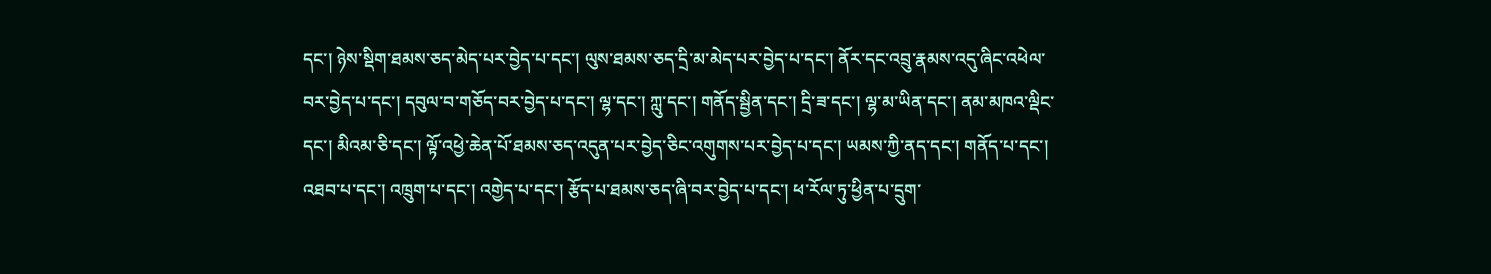དང་། ཉེས་སྡིག་ཐམས་ཅད་མེད་པར་བྱེད་པ་དང་། ལུས་ཐམས་ཅད་དྲི་མ་མེད་པར་བྱེད་པ་དང་། ནོར་དང་འབྲུ་རྣམས་འདུ་ཞིང་འཕེལ་བར་བྱེད་པ་དང་། དབུལ་བ་གཅོད་བར་བྱེད་པ་དང་། ལྷ་དང་། ཀླུ་དང་། གནོད་སྦྱིན་དང་། དྲི་ཟ་དང་། ལྷ་མ་ཡིན་དང་། ནམ་མཁའ་ལྡིང་དང་། མིའམ་ཅི་དང་། ལྟོ་འཕྱེ་ཆེན་པོ་ཐམས་ཅད་འདུན་པར་བྱེད་ཅིང་འགུགས་པར་བྱེད་པ་དང་། ཡམས་ཀྱི་ནད་དང་། གནོད་པ་དང་། འཐབ་པ་དང་། འཁྲུག་པ་དང་། འགྱེད་པ་དང་། རྩོད་པ་ཐམས་ཅད་ཞི་བར་བྱེད་པ་དང་། ཕ་རོལ་ཏུ་ཕྱིན་པ་དྲུག་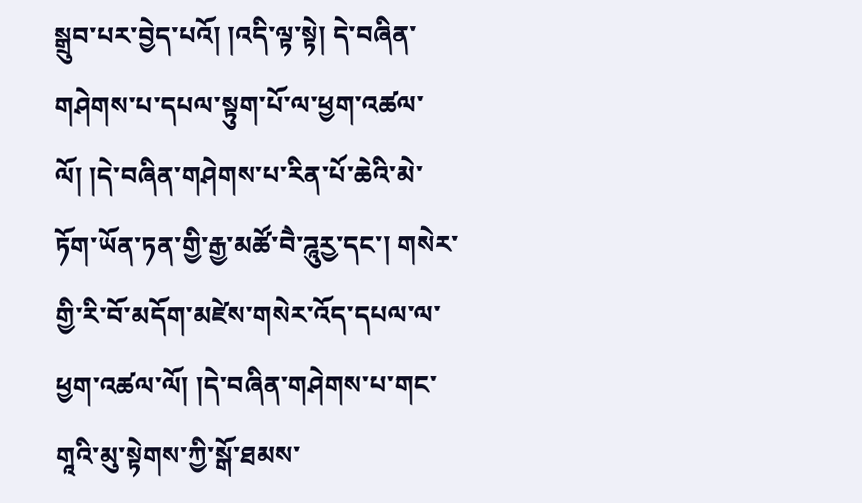སྒྲུབ་པར་བྱེད་པའོ། །འདི་ལྟ་སྟེ། དེ་བཞིན་གཤེགས་པ་དཔལ་སྟུག་པོ་ལ་ཕྱག་འཚལ་ལོ། །དེ་བཞིན་གཤེགས་པ་རིན་པོ་ཆེའི་མེ་ཏོག་ཡོན་ཏན་གྱི་རྒྱ་མཚོ་བཻ་ཌཱུཪྱ་དང་། གསེར་གྱི་རི་བོ་མདོག་མཛེས་གསེར་འོད་དཔལ་ལ་ཕྱག་འཚལ་ལོ། །དེ་བཞིན་གཤེགས་པ་གང་གཱའི་མུ་སྟེགས་ཀྱི་སྒོ་ཐམས་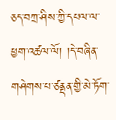ཅད་བཀྲ་ཤིས་ཀྱི་དཔལ་ལ་ཕྱག་འཚལ་ལོ། །དེ་བཞིན་གཤེགས་པ་ཙནྡན་གྱི་མེ་ཏོག་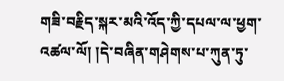གཟི་བརྗིད་སྐར་མའི་འོད་ཀྱི་དཔལ་ལ་ཕྱག་འཚལ་ལོ། །དེ་བཞིན་གཤེགས་པ་ཀུན་ཏུ་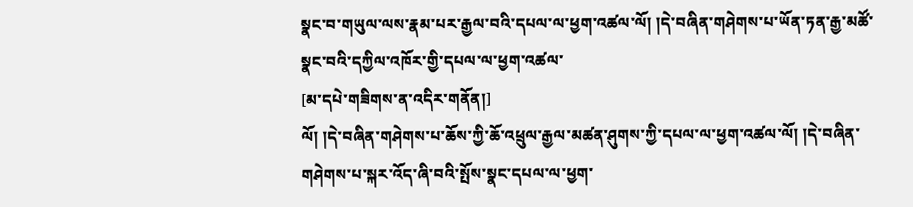སྣང་བ་གཡུལ་ལས་རྣམ་པར་རྒྱལ་བའི་དཔལ་ལ་ཕྱག་འཚལ་ལོ། །དེ་བཞིན་གཤེགས་པ་ཡོན་ཏན་རྒྱ་མཚོ་སྣང་བའི་དཀྱིལ་འཁོར་གྱི་དཔལ་ལ་ཕྱག་འཚལ་
[མ་དཔེ་གཟིགས་ན་འདིར་གནོན།]
ལོ། །དེ་བཞིན་གཤེགས་པ་ཆོས་ཀྱི་ཆོ་འཕྲུལ་རྒྱལ་མཚན་ཤུགས་ཀྱི་དཔལ་ལ་ཕྱག་འཚལ་ལོ། །དེ་བཞིན་གཤེགས་པ་སྐར་འོད་ཞི་བའི་སྤོས་སྣང་དཔལ་ལ་ཕྱག་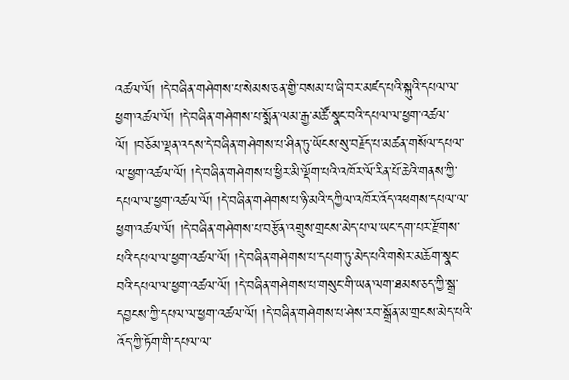འཚལ་ལོ། །དེ་བཞིན་གཤེགས་པ་སེམས་ཅན་གྱི་བསམ་པ་ཞི་བར་མཛད་པའི་སྐུའི་དཔལ་ལ་ཕྱག་འཚལ་ལོ། །དེ་བཞིན་གཤེགས་པ་སྨོན་ལམ་རྒྱ་མཚོ་སྣང་བའི་དཔལ་ལ་ཕྱག་འཚལ་ལོ། །བཅོམ་ལྡན་འདས་དེ་བཞིན་གཤེགས་པ་ཤིན་ཏུ་ཡོངས་སུ་བརྗོད་པ་མཚན་གསོལ་དཔལ་ལ་ཕྱག་འཚལ་ལོ། །དེ་བཞིན་གཤེགས་པ་ཕྱིར་མི་ལྡོག་པའི་འཁོར་ལོ་རིན་པོ་ཆེའི་གནས་ཀྱི་དཔལ་ལ་ཕྱག་འཚལ་ལོ། །དེ་བཞིན་གཤེགས་པ་ཉི་མའི་དཀྱིལ་འཁོར་འོད་འཕགས་དཔལ་ལ་ཕྱག་འཚལ་ལོ། །དེ་བཞིན་གཤེགས་པ་བརྩོན་འགྲུས་གྲངས་མེད་པ་ལ་ཡང་དག་པར་རྫོགས་པའི་དཔལ་ལ་ཕྱག་འཚལ་ལོ། །དེ་བཞིན་གཤེགས་པ་དཔག་ཏུ་མེད་པའི་གསེར་མཆོག་སྣང་བའི་དཔལ་ལ་ཕྱག་འཚལ་ལོ། །དེ་བཞིན་གཤེགས་པ་གསུང་གི་ཡན་ལག་ཐམས་ཅད་ཀྱི་སྒྲ་དབྱངས་ཀྱི་དཔལ་ལ་ཕྱག་འཚལ་ལོ། །དེ་བཞིན་གཤེགས་པ་ཤེས་རབ་སྒྲོན་མ་གྲངས་མེད་པའི་འོད་ཀྱི་ཏོག་གི་དཔལ་ལ་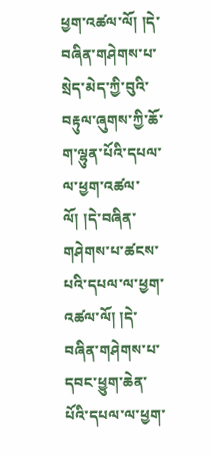ཕྱག་འཚལ་ལོ། །དེ་བཞིན་གཤེགས་པ་སྲེད་མེད་ཀྱི་བུའི་བརྟུལ་ཞུགས་ཀྱི་ཆོ་ག་ལྷུན་པོའི་དཔལ་ལ་ཕྱག་འཚལ་ལོ། །དེ་བཞིན་གཤེགས་པ་ཚངས་པའི་དཔལ་ལ་ཕྱག་འཚལ་ལོ། །དེ་བཞིན་གཤེགས་པ་དབང་ཕྱུག་ཆེན་པོའི་དཔལ་ལ་ཕྱག་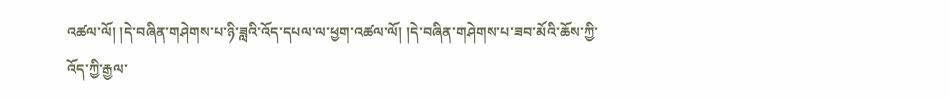འཚལ་ལོ། །དེ་བཞིན་གཤེགས་པ་ཉི་ཟླའི་འོད་དཔལ་ལ་ཕྱག་འཚལ་ལོ། །དེ་བཞིན་གཤེགས་པ་ཟབ་མོའི་ཆོས་ཀྱི་འོད་ཀྱི་རྒྱལ་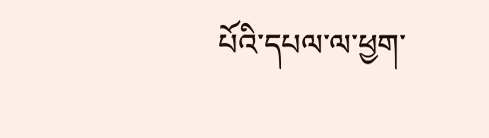པོའི་དཔལ་ལ་ཕྱག་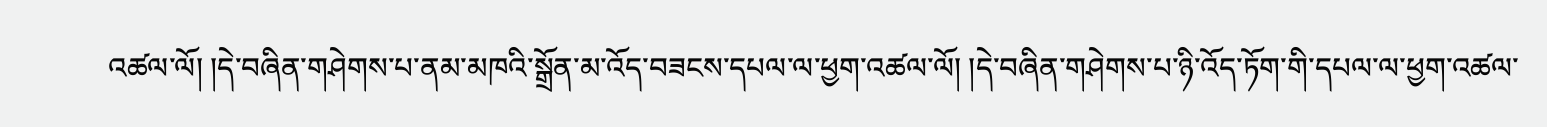འཚལ་ལོ། །དེ་བཞིན་གཤེགས་པ་ནམ་མཁའི་སྒྲོན་མ་འོད་བཟངས་དཔལ་ལ་ཕྱག་འཚལ་ལོ། །དེ་བཞིན་གཤེགས་པ་ཉི་འོད་ཏོག་གི་དཔལ་ལ་ཕྱག་འཚལ་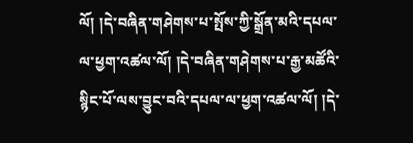ལོ། །དེ་བཞིན་གཤེགས་པ་སྤོས་ཀྱི་སྒྲོན་མའི་དཔལ་ལ་ཕྱག་འཚལ་ལོ། །དེ་བཞིན་གཤེགས་པ་རྒྱ་མཚོའི་སྙིང་པོ་ལས་བྱུང་བའི་དཔལ་ལ་ཕྱག་འཚལ་ལོ། །དེ་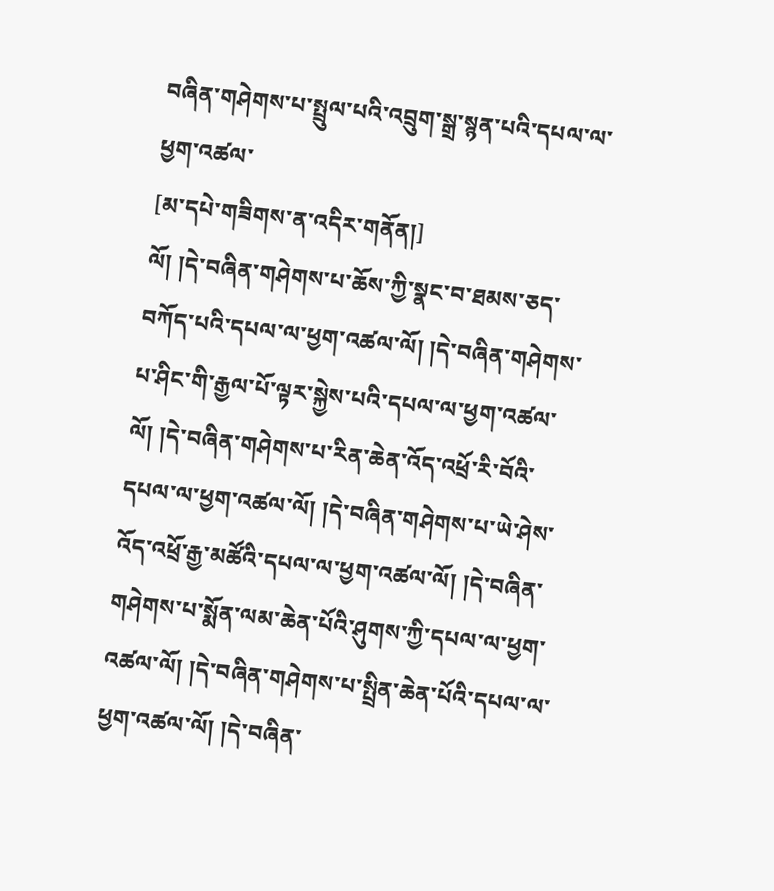བཞིན་གཤེགས་པ་སྤྲུལ་པའི་འབྲུག་སྒྲ་སྙན་པའི་དཔལ་ལ་ཕྱག་འཚལ་
[མ་དཔེ་གཟིགས་ན་འདིར་གནོན།]
ལོ། །དེ་བཞིན་གཤེགས་པ་ཆོས་ཀྱི་སྣང་བ་ཐམས་ཅད་བཀོད་པའི་དཔལ་ལ་ཕྱག་འཚལ་ལོ། །དེ་བཞིན་གཤེགས་པ་ཤིང་གི་རྒྱལ་པོ་ལྟར་སྐྱེས་པའི་དཔལ་ལ་ཕྱག་འཚལ་ལོ། །དེ་བཞིན་གཤེགས་པ་རིན་ཆེན་འོད་འཕྲོ་རི་བོའི་དཔལ་ལ་ཕྱག་འཚལ་ལོ། །དེ་བཞིན་གཤེགས་པ་ཡེ་ཤེས་འོད་འཕྲོ་རྒྱ་མཚོའི་དཔལ་ལ་ཕྱག་འཚལ་ལོ། །དེ་བཞིན་གཤེགས་པ་སྨོན་ལམ་ཆེན་པོའི་ཤུགས་ཀྱི་དཔལ་ལ་ཕྱག་འཚལ་ལོ། །དེ་བཞིན་གཤེགས་པ་སྤྲིན་ཆེན་པོའི་དཔལ་ལ་ཕྱག་འཚལ་ལོ། །དེ་བཞིན་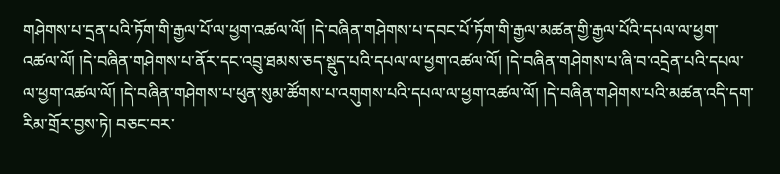གཤེགས་པ་དྲན་པའི་ཏོག་གི་རྒྱལ་པོ་ལ་ཕྱག་འཚལ་ལོ། །དེ་བཞིན་གཤེགས་པ་དབང་པོ་ཏོག་གི་རྒྱལ་མཚན་གྱི་རྒྱལ་པོའི་དཔལ་ལ་ཕྱག་འཚལ་ལོ། །དེ་བཞིན་གཤེགས་པ་ནོར་དང་འབྲུ་ཐམས་ཅད་སྡུད་པའི་དཔལ་ལ་ཕྱག་འཚལ་ལོ། །དེ་བཞིན་གཤེགས་པ་ཞི་བ་འདྲེན་པའི་དཔལ་ལ་ཕྱག་འཚལ་ལོ། །དེ་བཞིན་གཤེགས་པ་ཕུན་སུམ་ཚོགས་པ་འགུགས་པའི་དཔལ་ལ་ཕྱག་འཚལ་ལོ། །དེ་བཞིན་གཤེགས་པའི་མཚན་འདི་དག་རིམ་གྲོར་བྱས་ཏེ། བཅང་བར་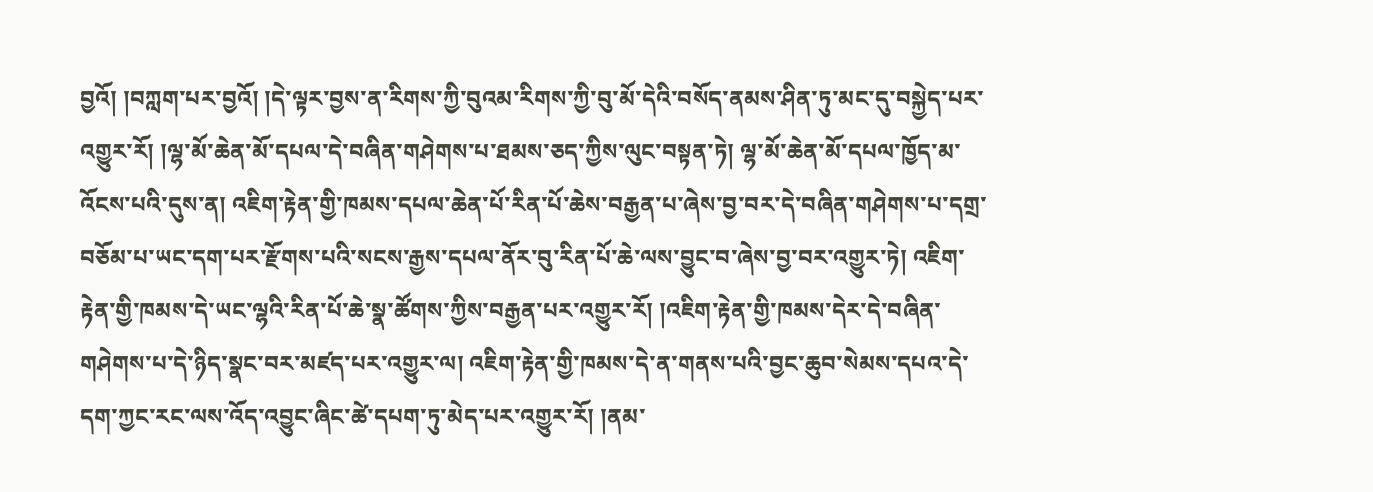བྱའོ། །བཀླག་པར་བྱའོ། །དེ་ལྟར་བྱས་ན་རིགས་ཀྱི་བུའམ་རིགས་ཀྱི་བུ་མོ་དེའི་བསོད་ནམས་ཤིན་ཏུ་མང་དུ་བསྐྱེད་པར་འགྱུར་རོ། །ལྷ་མོ་ཆེན་མོ་དཔལ་དེ་བཞིན་གཤེགས་པ་ཐམས་ཅད་ཀྱིས་ལུང་བསྟན་ཏེ། ལྷ་མོ་ཆེན་མོ་དཔལ་ཁྱོད་མ་འོངས་པའི་དུས་ན། འཇིག་རྟེན་གྱི་ཁམས་དཔལ་ཆེན་པོ་རིན་པོ་ཆེས་བརྒྱན་པ་ཞེས་བྱ་བར་དེ་བཞིན་གཤེགས་པ་དགྲ་བཅོམ་པ་ཡང་དག་པར་རྫོགས་པའི་སངས་རྒྱས་དཔལ་ནོར་བུ་རིན་པོ་ཆེ་ལས་བྱུང་བ་ཞེས་བྱ་བར་འགྱུར་ཏེ། འཇིག་རྟེན་གྱི་ཁམས་དེ་ཡང་ལྷའི་རིན་པོ་ཆེ་སྣ་ཚོགས་ཀྱིས་བརྒྱན་པར་འགྱུར་རོ། །འཇིག་རྟེན་གྱི་ཁམས་དེར་དེ་བཞིན་གཤེགས་པ་དེ་ཉིད་སྣང་བར་མཛད་པར་འགྱུར་ལ། འཇིག་རྟེན་གྱི་ཁམས་དེ་ན་གནས་པའི་བྱང་ཆུབ་སེམས་དཔའ་དེ་དག་ཀྱང་རང་ལས་འོད་འབྱུང་ཞིང་ཚེ་དཔག་ཏུ་མེད་པར་འགྱུར་རོ། །ནམ་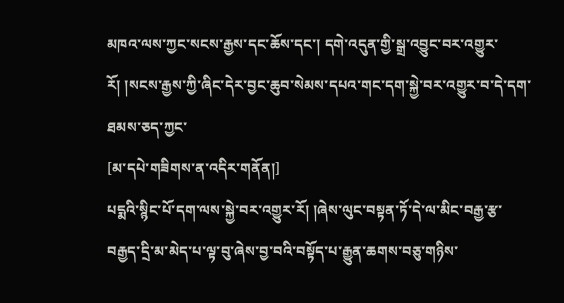མཁའ་ལས་ཀྱང་སངས་རྒྱས་དང་ཆོས་དང་། དགེ་འདུན་གྱི་སྒྲ་འབྱུང་བར་འགྱུར་རོ། །སངས་རྒྱས་ཀྱི་ཞིང་དེར་བྱང་ཆུབ་སེམས་དཔའ་གང་དག་སྐྱེ་བར་འགྱུར་བ་དེ་དག་ཐམས་ཅད་ཀྱང་
[མ་དཔེ་གཟིགས་ན་འདིར་གནོན།]
པདྨའི་སྙིང་པོ་དག་ལས་སྐྱེ་བར་འགྱུར་རོ། །ཞེས་ལུང་བསྟན་ཏོ་དེ་ལ་མིང་བརྒྱ་རྩ་བརྒྱད་དྲི་མ་མེད་པ་ལྟ་བུ་ཞེས་བྱ་བའི་བསྟོད་པ་རྒྱུན་ཆགས་བཅུ་གཉིས་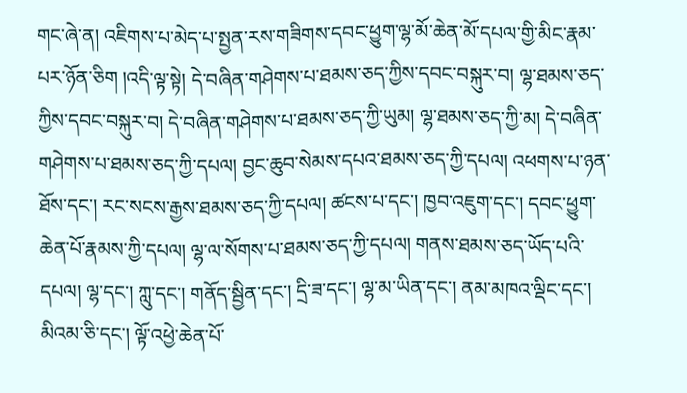གང་ཞེ་ན། འཇིགས་པ་མེད་པ་སྤྱན་རས་གཟིགས་དབང་ཕྱུག་ལྷ་མོ་ཆེན་མོ་དཔལ་གྱི་མིང་རྣམ་པར་ཉོན་ཅིག །འདི་ལྟ་སྟེ། དེ་བཞིན་གཤེགས་པ་ཐམས་ཅད་ཀྱིས་དབང་བསྐུར་བ། ལྷ་ཐམས་ཅད་ཀྱིས་དབང་བསྐུར་བ། དེ་བཞིན་གཤེགས་པ་ཐམས་ཅད་ཀྱི་ཡུམ། ལྷ་ཐམས་ཅད་ཀྱི་མ། དེ་བཞིན་གཤེགས་པ་ཐམས་ཅད་ཀྱི་དཔལ། བྱང་ཆུབ་སེམས་དཔའ་ཐམས་ཅད་ཀྱི་དཔལ། འཕགས་པ་ཉན་ཐོས་དང་། རང་སངས་རྒྱས་ཐམས་ཅད་ཀྱི་དཔལ། ཚངས་པ་དང་། ཁྱབ་འཇུག་དང་། དབང་ཕྱུག་ཆེན་པོ་རྣམས་ཀྱི་དཔལ། ལྷ་ལ་སོགས་པ་ཐམས་ཅད་ཀྱི་དཔལ། གནས་ཐམས་ཅད་ཡོད་པའི་དཔལ། ལྷ་དང་། ཀླུ་དང་། གནོད་སྦྱིན་དང་། དྲི་ཟ་དང་། ལྷ་མ་ཡིན་དང་། ནམ་མཁའ་ལྡིང་དང་། མིའམ་ཅི་དང་། ལྟོ་འཕྱེ་ཆེན་པོ་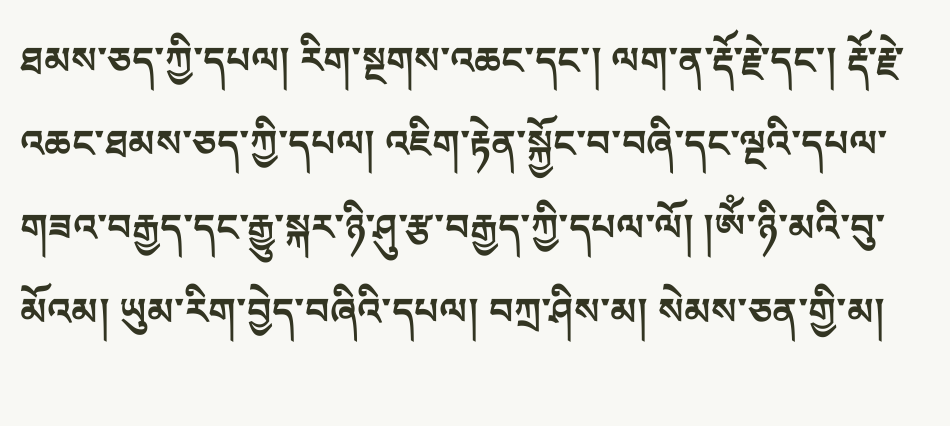ཐམས་ཅད་ཀྱི་དཔལ། རིག་སྔགས་འཆང་དང་། ལག་ན་རྡོ་རྗེ་དང་། རྡོ་རྗེ་འཆང་ཐམས་ཅད་ཀྱི་དཔལ། འཇིག་རྟེན་སྐྱོང་བ་བཞི་དང་ལྔའི་དཔལ་གཟའ་བརྒྱད་དང་རྒྱུ་སྐར་ཉི་ཤུ་རྩ་བརྒྱད་ཀྱི་དཔལ་ལོ། །ཨོཾ་ཉི་མའི་བུ་མོའམ། ཡུམ་རིག་བྱེད་བཞིའི་དཔལ། བཀྲ་ཤིས་མ། སེམས་ཅན་གྱི་མ།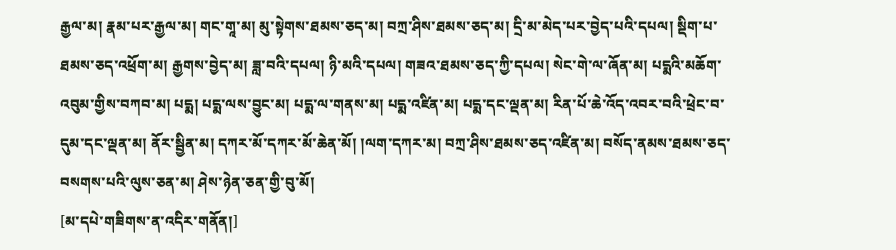རྒྱལ་མ། རྣམ་པར་རྒྱལ་མ། གང་གཱ་མ། མུ་སྟེགས་ཐམས་ཅད་མ། བཀྲ་ཤིས་ཐམས་ཅད་མ། དྲི་མ་མེད་པར་བྱེད་པའི་དཔལ། སྡིག་པ་ཐམས་ཅད་འཕྲོག་མ། རྒྱགས་བྱེད་མ། ཟླ་བའི་དཔལ། ཉི་མའི་དཔལ། གཟའ་ཐམས་ཅད་ཀྱི་དཔལ། སེང་གེ་ལ་ཞོན་མ། པདྨའི་མཆོག་འབུམ་གྱིས་བཀབ་མ། པདྨ། པདྨ་ལས་བྱུང་མ། པདྨ་ལ་གནས་མ། པདྨ་འཛིན་མ། པདྨ་དང་ལྡན་མ། རིན་པོ་ཆེ་འོད་འབར་བའི་ཕྲེང་བ་དུམ་དང་ལྡན་མ། ནོར་སྦྱིན་མ། དཀར་མོ་དཀར་མོ་ཆེན་མོ། །ལག་དཀར་མ། བཀྲ་ཤིས་ཐམས་ཅད་འཛིན་མ། བསོད་ནམས་ཐམས་ཅད་བསགས་པའི་ལུས་ཅན་མ། ཤེས་ཉེན་ཅན་གྱི་བུ་མོ།
[མ་དཔེ་གཟིགས་ན་འདིར་གནོན།]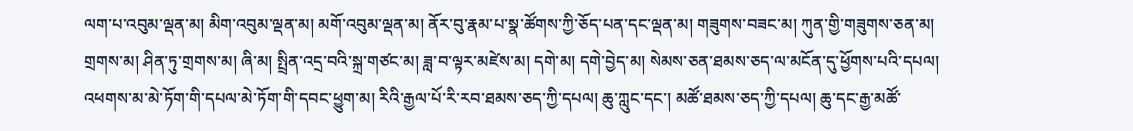ལག་པ་འབུམ་ལྡན་མ། མིག་འབུམ་ལྡན་མ། མགོ་འབུམ་ལྡན་མ། ནོར་བུ་རྣམ་པ་སྣ་ཚོགས་ཀྱི་ཅོད་པན་དང་ལྡན་མ། གཟུགས་བཟང་མ། ཀུན་གྱི་གཟུགས་ཅན་མ། གྲགས་མ། ཤིན་ཏུ་གྲགས་མ། ཞི་མ། སྤྲིན་འདྲ་བའི་སྐྲ་གཙང་མ། ཟླ་བ་ལྟར་མཛེས་མ། དགེ་མ། དགེ་བྱེད་མ། སེམས་ཅན་ཐམས་ཅད་ལ་མངོན་དུ་ཕྱོགས་པའི་དཔལ། འཕགས་མ་མེ་ཏོག་གི་དཔལ་མེ་ཏོག་གི་དབང་ཕྱུག་མ། རིའི་རྒྱལ་པོ་རི་རབ་ཐམས་ཅད་ཀྱི་དཔལ། ཆུ་ཀླུང་དང་། མཚོ་ཐམས་ཅད་ཀྱི་དཔལ། ཆུ་དང་རྒྱ་མཚོ་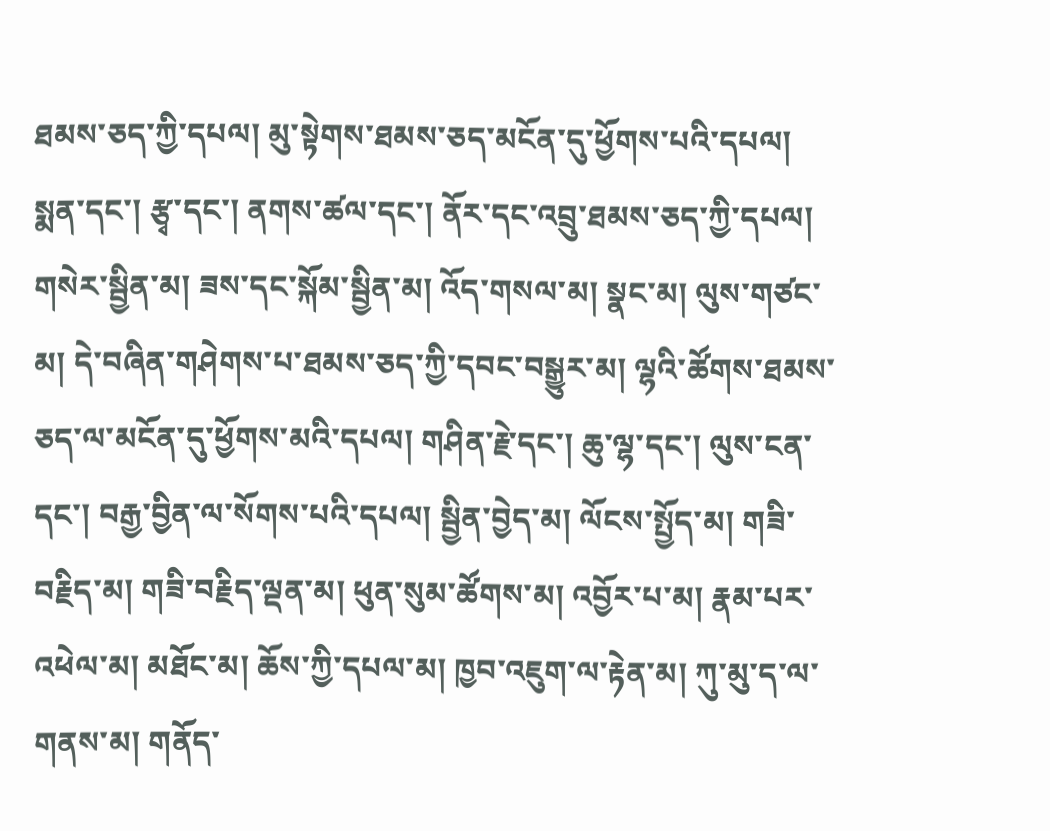ཐམས་ཅད་ཀྱི་དཔལ། མུ་སྟེགས་ཐམས་ཅད་མངོན་དུ་ཕྱོགས་པའི་དཔལ། སྨན་དང་། རྩྭ་དང་། ནགས་ཚལ་དང་། ནོར་དང་འབྲུ་ཐམས་ཅད་ཀྱི་དཔལ། གསེར་སྦྱིན་མ། ཟས་དང་སྐོམ་སྦྱིན་མ། འོད་གསལ་མ། སྣང་མ། ལུས་གཙང་མ། དེ་བཞིན་གཤེགས་པ་ཐམས་ཅད་ཀྱི་དབང་བསྒྱུར་མ། ལྷའི་ཚོགས་ཐམས་ཅད་ལ་མངོན་དུ་ཕྱོགས་མའི་དཔལ། གཤིན་རྗེ་དང་། ཆུ་ལྷ་དང་། ལུས་ངན་དང་། བརྒྱ་བྱིན་ལ་སོགས་པའི་དཔལ། སྦྱིན་བྱེད་མ། ལོངས་སྤྱོད་མ། གཟི་བརྗིད་མ། གཟི་བརྗིད་ལྡན་མ། ཕུན་སུམ་ཚོགས་མ། འབྱོར་པ་མ། རྣམ་པར་འཕེལ་མ། མཐོང་མ། ཆོས་ཀྱི་དཔལ་མ། ཁྱབ་འཇུག་ལ་རྟེན་མ། ཀུ་མུ་ད་ལ་གནས་མ། གནོད་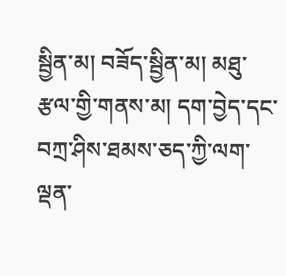སྦྱིན་མ། བཟོད་སྦྱིན་མ། མཐུ་རྩལ་གྱི་གནས་མ། དག་བྱེད་དང་བཀྲ་ཤིས་ཐམས་ཅད་ཀྱི་ལག་ལྡན་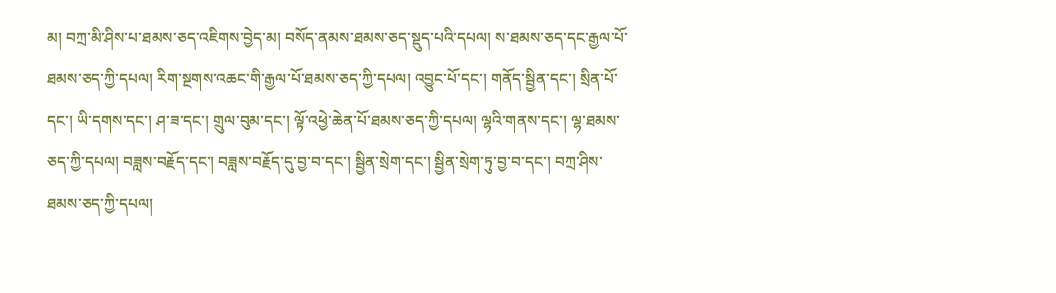མ། བཀྲ་མི་ཤིས་པ་ཐམས་ཅད་འཇིགས་བྱེད་མ། བསོད་ནམས་ཐམས་ཅད་སྡུད་པའི་དཔལ། ས་ཐམས་ཅད་དང་རྒྱལ་པོ་ཐམས་ཅད་ཀྱི་དཔལ། རིག་སྔགས་འཆང་གི་རྒྱལ་པོ་ཐམས་ཅད་ཀྱི་དཔལ། འབྱུང་པོ་དང་། གནོད་སྦྱིན་དང་། སྲིན་པོ་དང་། ཡི་དགས་དང་། ཤ་ཟ་དང་། གྲུལ་བུམ་དང་། ལྟོ་འཕྱེ་ཆེན་པོ་ཐམས་ཅད་ཀྱི་དཔལ། ལྷའི་གནས་དང་། ལྷ་ཐམས་ཅད་ཀྱི་དཔལ། བཟླས་བརྗོད་དང་། བཟླས་བརྗོད་དུ་བྱ་བ་དང་། སྦྱིན་སྲེག་དང་། སྦྱིན་སྲེག་ཏུ་བྱ་བ་དང་། བཀྲ་ཤིས་ཐམས་ཅད་ཀྱི་དཔལ།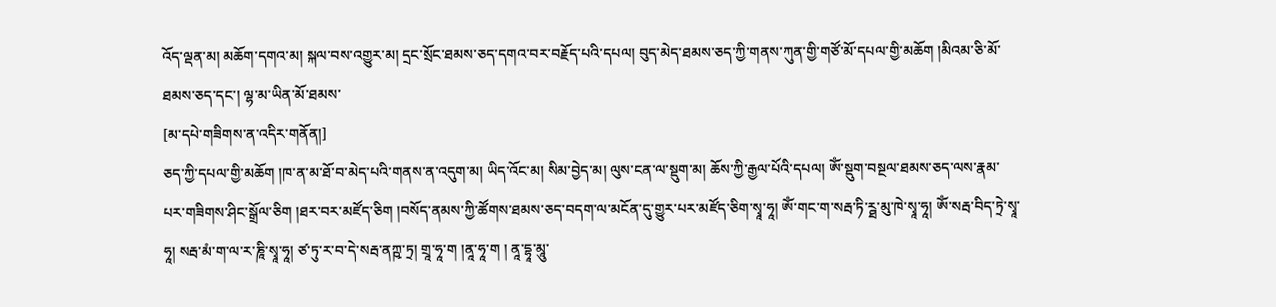འོད་ལྡན་མ། མཆོག་དགའ་མ། སྐལ་བས་འགྱུར་མ། དྲང་སྲོང་ཐམས་ཅད་དགའ་བར་བརྗོད་པའི་དཔལ། བུད་མེད་ཐམས་ཅད་ཀྱི་གནས་ཀུན་གྱི་གཙོ་མོ་དཔལ་གྱི་མཆོག །མིའམ་ཅི་མོ་ཐམས་ཅད་དང་། ལྷ་མ་ཡིན་མོ་ཐམས་
[མ་དཔེ་གཟིགས་ན་འདིར་གནོན།]
ཅད་ཀྱི་དཔལ་གྱི་མཆོག །ཁ་ན་མ་ཐོ་བ་མེད་པའི་གནས་ན་འདུག་མ། ཡིད་འོང་མ། སིམ་བྱེད་མ། ལུས་ངན་ལ་སྡུག་མ། ཆོས་ཀྱི་རྒྱལ་པོའི་དཔལ། ཨོཾ་སྡུག་བསྔལ་ཐམས་ཅད་ལས་རྣམ་པར་གཟིགས་ཤིང་སྒྲོལ་ཅིག །ཐར་བར་མཛོད་ཅིག །བསོད་ནམས་ཀྱི་ཚོགས་ཐམས་ཅད་བདག་ལ་མངོན་དུ་གྱུར་པར་མཛོད་ཅིག་སྭཱ་ཧཱ། ཨོཾ་གང་ག་སརྦ་ཏི་ཪྠ་མུ་ཁེ་སྭཱ་ཧཱ། ཨོཾ་སརྦ་བིད་ཏྲེ་སྭཱ་ཧཱ། སརྦ་མཾ་ག་ལ་ར་ཎཱི་སྭཱ་ཧཱ། ཙ་ཏུ་ར་བ་དེ་སརྦ་ནཀྵ་ཏྲ། གྲཱ་ཧཱ་ག །ནཱ་ཧཱ་ག ། ནཱ་དྷཱ་མཱུ་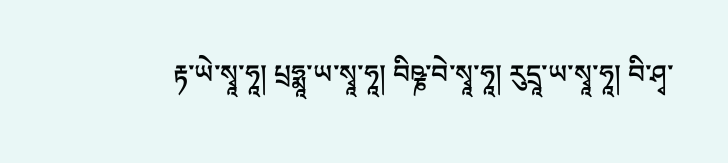རྟ་ཡེ་སྭཱ་ཧཱ། པྲཧྨཱ་ཡ་སྭཱ་ཧཱ། བིཥྞ་བེ་སྭཱ་ཧཱ། རུདྲཱ་ཡ་སྭཱ་ཧཱ། བི་ཤྭ་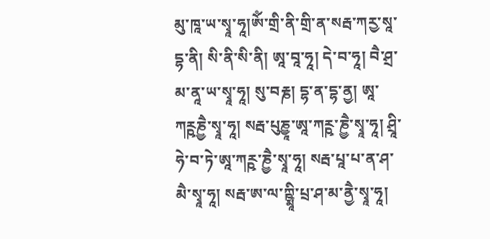མུ་ཁཱ་ཡ་སྭཱ་ཧཱ།ཨོཾ་གྲི་ནི་གྲི་ན་སརྦ་ཀཪྱ་སཱ་དྷ་ནི། སི་ནི་སི་ནི། ཨཱ་བཱ་ཧཱ། དེ་བ་ཧཱ། བཻ་ཤྲ་མ་ནཱ་ཡ་སྭཱ་ཧཱ། སུ་བརྞ། དྷ་ན་དྷ་ནྱ། ཨཱ་ཀཪྵཎྱཻ་སྭཱ་ཧཱ། སརྦ་པུཎྱཱ་ཨཱ་ཀཪྵ་ཎྱཻ་སྭཱ་ཧཱ། ཤྲཱི་ཧེ་བ་ཏེ་ཨཱ་ཀཪྵ་ཎྱཻ་སྭཱ་ཧཱ། སརྦ་པཱ་པ་ན་ཤ་མཻ་སྭཱ་ཧཱ། སརྦ་ཨ་ལ་ཀྵྨཱི་པྲ་ཤ་མ་ནྱཻ་སྭཱ་ཧཱ།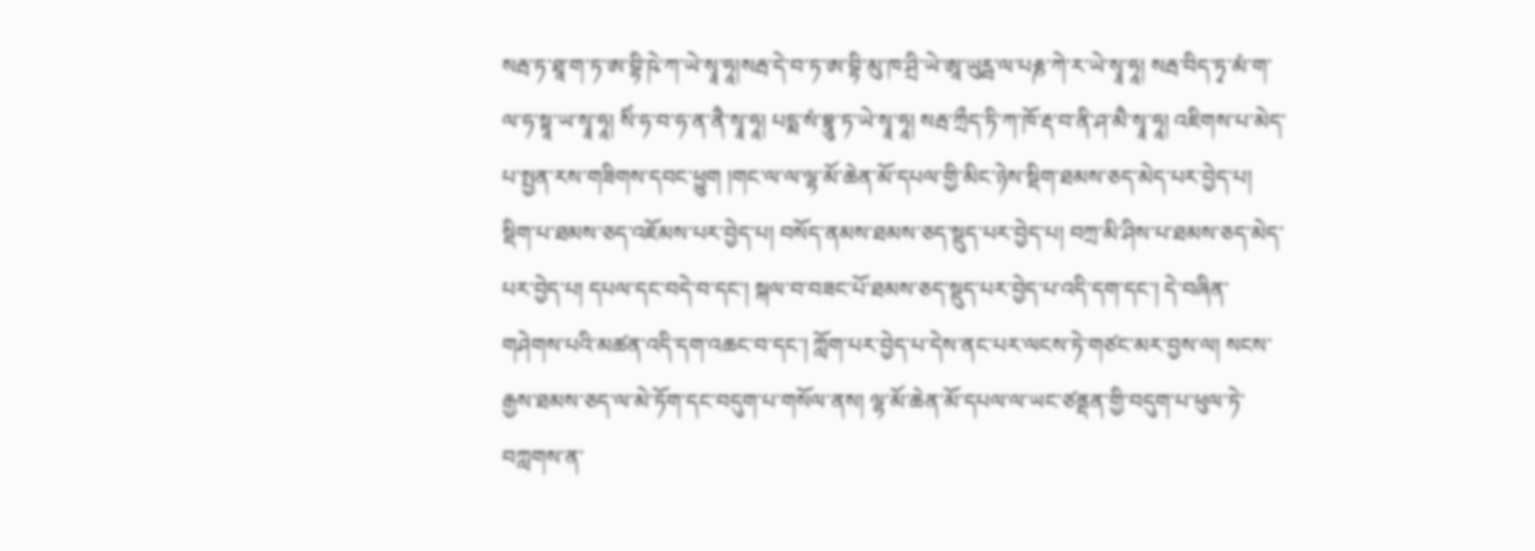སརྦ་ཏ་ཐཱ་ག་ཏ་ཨ་བྷི་ཥེ་ཀ་ཡེ་སྭཱ་ཧཱ།སརྦ་དེ་བ་ཏ་ཨ་བྷི་མུ་ཁ་ཤྲི་ཡེ་ཨཱ་ཡུཪྦ་ལ་པརྞ་ཀེ་ར་ཡེ་སྭཱ་ཧཱ། སརྦ་བིད་ཏྭ་མཾ་ག་ལ་ཧ་སྟཱ་ཡ་སྭཱ་ཧཱ། སིཾ་ཧ་བ་ཧ་ན་ནཻ་སྭཱ་ཧཱ། པདྨ་སཾ་བྷཱུ་ཏ་ཡེ་སྭཱ་ཧཱ། སརྦ་ཀྲྀད་ཏི་ཀ་ཁོ་རྡ་བ་ནི་ཤ་མཻ་སྭཱ་ཧཱ། འཇིགས་པ་མེད་པ་སྤྱན་རས་གཟིགས་དབང་ཕྱུག །གང་ལ་ལ་ལྷ་མོ་ཆེན་མོ་དཔལ་གྱི་མིང་ཉེས་སྡིག་ཐམས་ཅད་མེད་པར་བྱེད་པ། སྡིག་པ་ཐམས་ཅད་འཇོམས་པར་བྱེད་པ། བསོད་ནམས་ཐམས་ཅད་སྡུད་པར་བྱེད་པ། བཀྲ་མི་ཤིས་པ་ཐམས་ཅད་མེད་པར་བྱེད་པ། དཔལ་དང་བདེ་བ་དང་། སྐལ་བ་བཟང་པོ་ཐམས་ཅད་སྡུད་པར་བྱེད་པ་འདི་དག་དང་། དེ་བཞིན་གཤེགས་པའི་མཚན་འདི་དག་འཆང་བ་དང་། ཀློག་པར་བྱེད་པ་དེས་ནང་པར་ལངས་ཏེ་གཙང་མར་བྱས་ལ། སངས་རྒྱས་ཐམས་ཅད་ལ་མེ་ཏོག་དང་བདུག་པ་གསོལ་ནས། ལྷ་མོ་ཆེན་མོ་དཔལ་ལ་ཡང་ཙནྡན་གྱི་བདུག་པ་ཕུལ་ཏེ་བཀླགས་ན་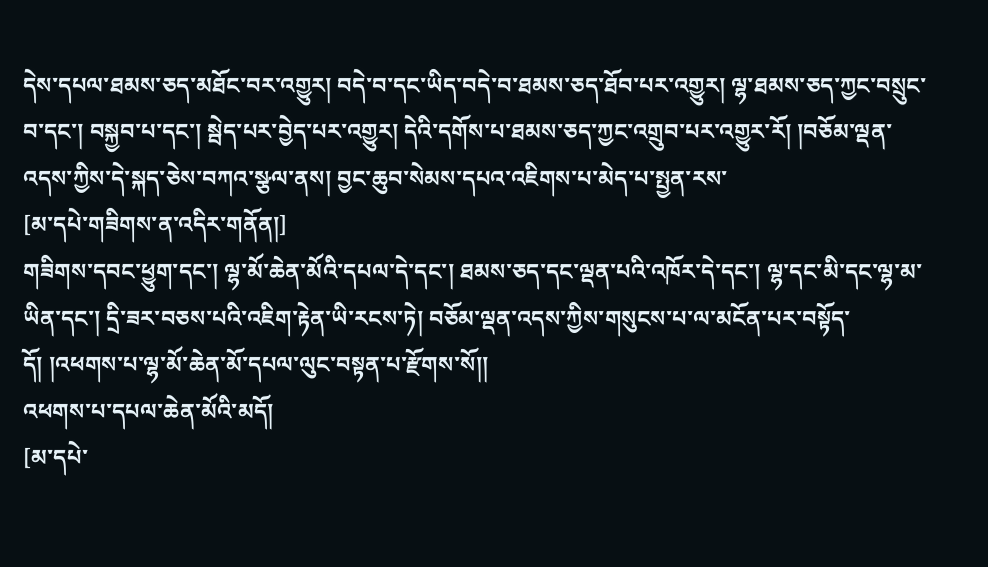དེས་དཔལ་ཐམས་ཅད་མཐོང་བར་འགྱུར། བདེ་བ་དང་ཡིད་བདེ་བ་ཐམས་ཅད་ཐོབ་པར་འགྱུར། ལྷ་ཐམས་ཅད་ཀྱང་བསྲུང་བ་དང་། བསྐྱབ་པ་དང་། སྦེད་པར་བྱེད་པར་འགྱུར། དེའི་དགོས་པ་ཐམས་ཅད་ཀྱང་འགྲུབ་པར་འགྱུར་རོ། །བཅོམ་ལྡན་འདས་ཀྱིས་དེ་སྐད་ཅེས་བཀའ་སྩལ་ནས། བྱང་ཆུབ་སེམས་དཔའ་འཇིགས་པ་མེད་པ་སྤྱན་རས་
[མ་དཔེ་གཟིགས་ན་འདིར་གནོན།]
གཟིགས་དབང་ཕྱུག་དང་། ལྷ་མོ་ཆེན་མོའི་དཔལ་དེ་དང་། ཐམས་ཅད་དང་ལྡན་པའི་འཁོར་དེ་དང་། ལྷ་དང་མི་དང་ལྷ་མ་ཡིན་དང་། དྲི་ཟར་བཅས་པའི་འཇིག་རྟེན་ཡི་རངས་ཏེ། བཅོམ་ལྡན་འདས་ཀྱིས་གསུངས་པ་ལ་མངོན་པར་བསྟོད་དོ། །འཕགས་པ་ལྷ་མོ་ཆེན་མོ་དཔལ་ལུང་བསྟན་པ་རྫོགས་སོ།།
འཕགས་པ་དཔལ་ཆེན་མོའི་མདོ།
[མ་དཔེ་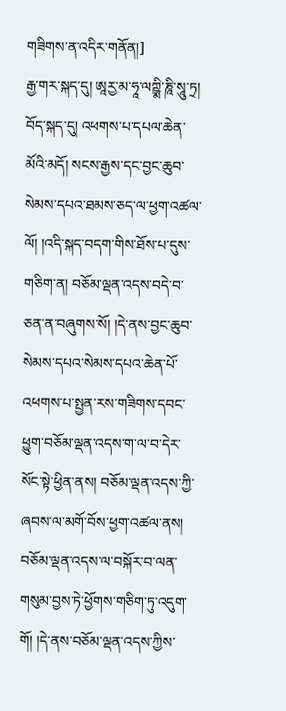གཟིགས་ན་འདིར་གནོན།]
རྒྱ་གར་སྐད་དུ། ཨཱཪྱ་མ་ཧཱ་ལཀྵྨི་ཎཱི་སཱུ་ཏྲ། བོད་སྐད་དུ། འཕགས་པ་དཔལ་ཆེན་མོའི་མདོ། སངས་རྒྱས་དང་བྱང་ཆུབ་སེམས་དཔའ་ཐམས་ཅད་ལ་ཕྱག་འཚལ་ལོ། །འདི་སྐད་བདག་གིས་ཐོས་པ་དུས་གཅིག་ན། བཅོམ་ལྡན་འདས་བདེ་བ་ཅན་ན་བཞུགས་སོ། །དེ་ནས་བྱང་ཆུབ་སེམས་དཔའ་སེམས་དཔའ་ཆེན་པོ་འཕགས་པ་སྤྱན་རས་གཟིགས་དབང་ཕྱུག་བཅོམ་ལྡན་འདས་ག་ལ་བ་དེར་སོང་སྟེ་ཕྱིན་ནས། བཅོམ་ལྡན་འདས་ཀྱི་ཞབས་ལ་མགོ་བོས་ཕྱག་འཚལ་ནས། བཅོམ་ལྡན་འདས་ལ་བསྐོར་བ་ལན་གསུམ་བྱས་ཏེ་ཕྱོགས་གཅིག་ཏུ་འདུག་གོ། །དེ་ནས་བཅོམ་ལྡན་འདས་ཀྱིས་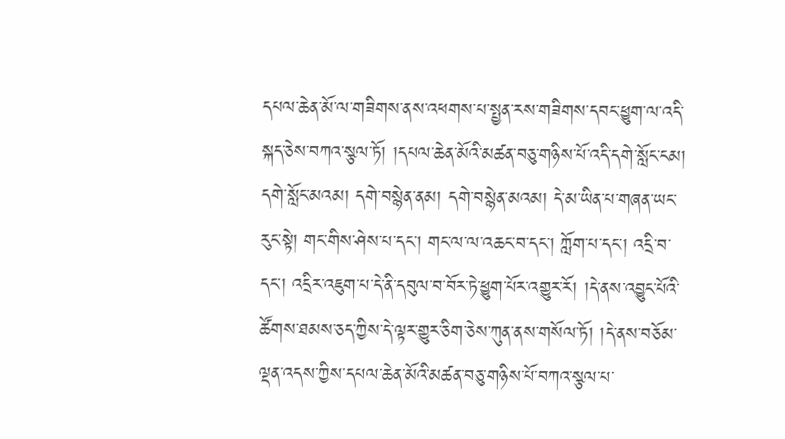དཔལ་ཆེན་མོ་ལ་གཟིགས་ནས་འཕགས་པ་སྤྱན་རས་གཟིགས་དབང་ཕྱུག་ལ་འདི་སྐད་ཅེས་བཀའ་སྩལ་ཏོ། །དཔལ་ཆེན་མོའི་མཚན་བཅུ་གཉིས་པོ་འདི་དགེ་སློང་ངམ། དགེ་སློང་མའམ། དགེ་བསྙེན་ནམ། དགེ་བསྙེན་མའམ། དེ་མ་ཡིན་པ་གཞན་ཡང་རུང་སྟེ། གང་གིས་ཤེས་པ་དང་། གང་ལ་ལ་འཆང་བ་དང་། ཀློག་པ་དང་། འདྲི་བ་དང་། འདྲིར་འཇུག་པ་དེ་ནི་དབུལ་བ་བོར་ཏེ་ཕྱུག་པོར་འགྱུར་རོ། །དེ་ནས་འབྱུང་པོའི་ཚོགས་ཐམས་ཅད་ཀྱིས་དེ་ལྟར་གྱུར་ཅིག་ཅེས་ཀུན་ནས་གསོལ་ཏོ། །དེ་ནས་བཅོམ་ལྡན་འདས་ཀྱིས་དཔལ་ཆེན་མོའི་མཚན་བཅུ་གཉིས་པོ་བཀའ་སྩལ་པ་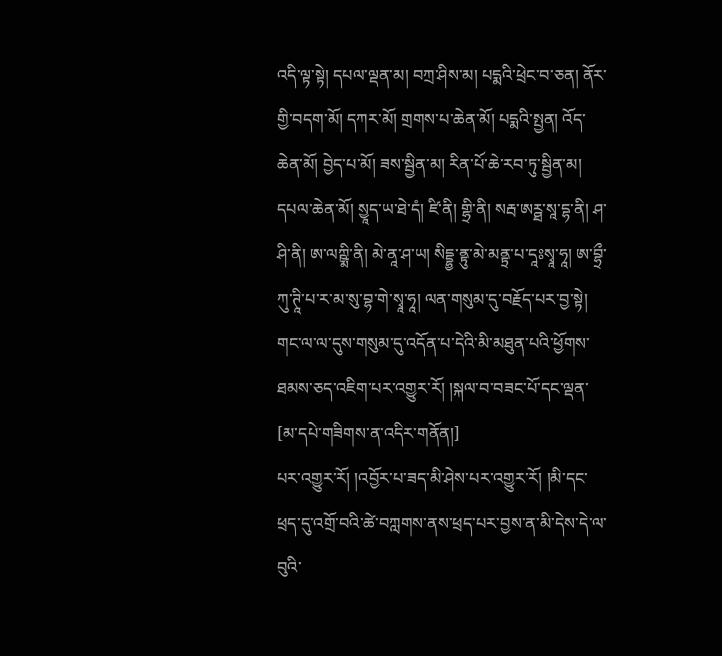འདི་ལྟ་སྟེ། དཔལ་ལྡན་མ། བཀྲ་ཤིས་མ། པདྨའི་ཕྲེང་བ་ཅན། ནོར་གྱི་བདག་མོ། དཀར་མོ། གྲགས་པ་ཆེན་མོ། པདྨའི་སྤྱན། འོད་ཆེན་མོ། བྱེད་པ་མོ། ཟས་སྦྱིན་མ། རིན་པོ་ཆེ་རབ་ཏུ་སྦྱིན་མ། དཔལ་ཆེན་མོ། སྱཱད་ཡ་ཐེ་དཾ། ཛི་ནི། གྷྲི་ནི། སརྦ་ཨཪྠ་སཱ་དྷ་ནི། ཤ་ཤི་ནི། ཨ་ལཀྵྨི་ནི། མེ་ནཱ་ཤ་ཡ། སིདྡྷྱ་ནྟུ་མེ་མནྟྲ་པ་དཱཿསྭཱ་ཧཱ། ཨ་བྷྲྀ་ཀུ་ཊཱི་པ་ར་མ་སུ་བྷ་གེ་སྭཱ་ཧཱ། ལན་གསུམ་དུ་བརྗོད་པར་བྱ་སྟེ། གང་ལ་ལ་དུས་གསུམ་དུ་འདོན་པ་དེའི་མི་མཐུན་པའི་ཕྱོགས་ཐམས་ཅད་འཇིག་པར་འགྱུར་རོ། །སྐལ་བ་བཟང་པོ་དང་ལྡན་
[མ་དཔེ་གཟིགས་ན་འདིར་གནོན།]
པར་འགྱུར་རོ། །འབྱོར་པ་ཟད་མི་ཤེས་པར་འགྱུར་རོ། །མི་དང་ཕྲད་དུ་འགྲོ་བའི་ཚེ་བཀླགས་ནས་ཕྲད་པར་བྱས་ན་མི་དེས་དེ་ལ་བུའི་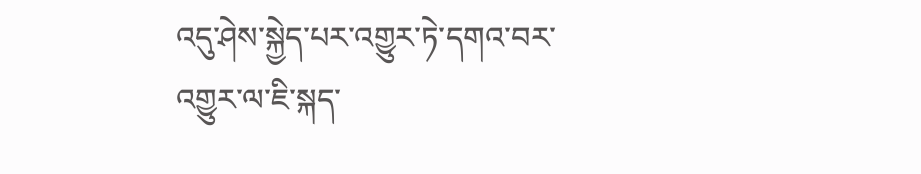འདུ་ཤེས་སྐྱེད་པར་འགྱུར་ཏེ་དགའ་བར་འགྱུར་ལ་ཇི་སྐད་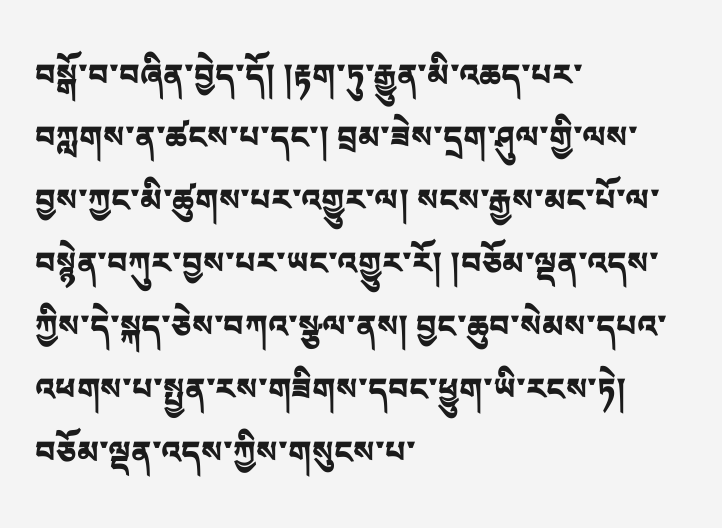བསྒོ་བ་བཞིན་བྱེད་དོ། །རྟག་ཏུ་རྒྱུན་མི་འཆད་པར་བཀླགས་ན་ཚངས་པ་དང་། བྲམ་ཟེས་དྲག་ཤུལ་གྱི་ལས་བྱས་ཀྱང་མི་ཚུགས་པར་འགྱུར་ལ། སངས་རྒྱས་མང་པོ་ལ་བསྙེན་བཀུར་བྱས་པར་ཡང་འགྱུར་རོ། །བཅོམ་ལྡན་འདས་ཀྱིས་དེ་སྐད་ཅེས་བཀའ་སྩལ་ནས། བྱང་ཆུབ་སེམས་དཔའ་འཕགས་པ་སྤྱན་རས་གཟིགས་དབང་ཕྱུག་ཡི་རངས་ཏེ། བཅོམ་ལྡན་འདས་ཀྱིས་གསུངས་པ་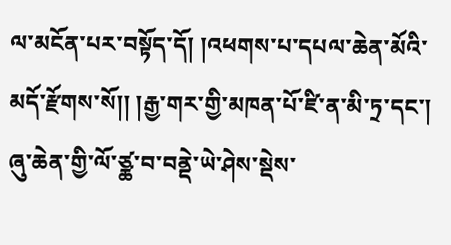ལ་མངོན་པར་བསྟོད་དོ། །འཕགས་པ་དཔལ་ཆེན་མོའི་མདོ་རྫོགས་སོ།། །རྒྱ་གར་གྱི་མཁན་པོ་ཛི་ན་མི་ཏྲ་དང་། ཞུ་ཆེན་གྱི་ལོ་ཙྪ་བ་བནྡེ་ཡེ་ཤེས་སྡེས་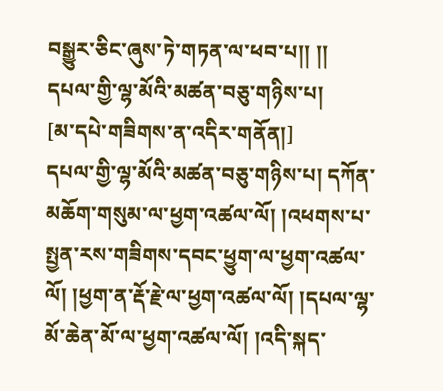བསྒྱུར་ཅིང་ཞུས་ཏེ་གཏན་ལ་ཕབ་པ།། །།
དཔལ་གྱི་ལྷ་མོའི་མཚན་བཅུ་གཉིས་པ།
[མ་དཔེ་གཟིགས་ན་འདིར་གནོན།]
དཔལ་གྱི་ལྷ་མོའི་མཚན་བཅུ་གཉིས་པ། དཀོན་མཆོག་གསུམ་ལ་ཕྱག་འཚལ་ལོ། །འཕགས་པ་སྤྱན་རས་གཟིགས་དབང་ཕྱུག་ལ་ཕྱག་འཚལ་ལོ། །ཕྱག་ན་རྡོ་རྗེ་ལ་ཕྱག་འཚལ་ལོ། །དཔལ་ལྷ་མོ་ཆེན་མོ་ལ་ཕྱག་འཚལ་ལོ། །འདི་སྐད་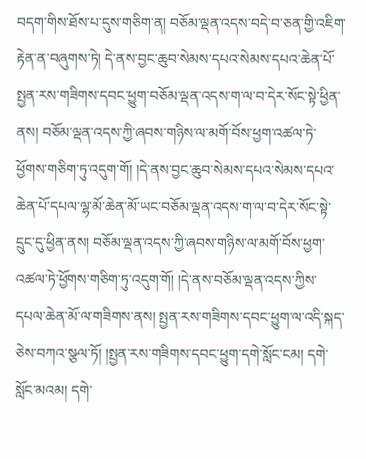བདག་གིས་ཐོས་པ་དུས་གཅིག་ན། བཅོམ་ལྡན་འདས་བདེ་བ་ཅན་གྱི་འཇིག་རྟེན་ན་བཞུགས་ཏེ། དེ་ནས་བྱང་ཆུབ་སེམས་དཔའ་སེམས་དཔའ་ཆེན་པོ་སྤྱན་རས་གཟིགས་དབང་ཕྱུག་བཅོམ་ལྡན་འདས་ག་ལ་བ་དེར་སོང་སྟེ་ཕྱིན་ནས། བཅོམ་ལྡན་འདས་ཀྱི་ཞབས་གཉིས་ལ་མགོ་བོས་ཕྱག་འཚལ་ཏེ་ཕྱོགས་གཅིག་ཏུ་འདུག་གོ། །དེ་ནས་བྱང་ཆུབ་སེམས་དཔའ་སེམས་དཔའ་ཆེན་པོ་དཔལ་ལྷ་མོ་ཆེན་མོ་ཡང་བཅོམ་ལྡན་འདས་ག་ལ་བ་དེར་སོང་སྟེ་དྲུང་དུ་ཕྱིན་ནས། བཅོམ་ལྡན་འདས་ཀྱི་ཞབས་གཉིས་ལ་མགོ་བོས་ཕྱག་འཚལ་ཏེ་ཕྱོགས་གཅིག་ཏུ་འདུག་གོ། །དེ་ནས་བཅོམ་ལྡན་འདས་ཀྱིས་དཔལ་ཆེན་མོ་ལ་གཟིགས་ནས། སྤྱན་རས་གཟིགས་དབང་ཕྱུག་ལ་འདི་སྐད་ཅེས་བཀའ་སྩལ་ཏོ། །སྤྱན་རས་གཟིགས་དབང་ཕྱུག་དགེ་སློང་ངམ། དགེ་སློང་མའམ། དགེ་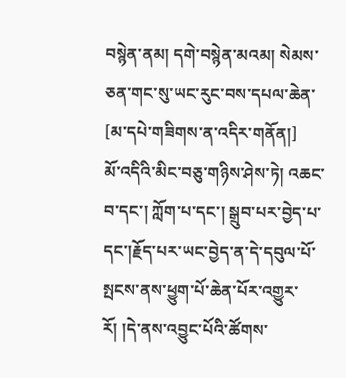བསྙེན་ནམ། དགེ་བསྙེན་མའམ། སེམས་ཅན་གང་སུ་ཡང་རུང་བས་དཔལ་ཆེན་
[མ་དཔེ་གཟིགས་ན་འདིར་གནོན།]
མོ་འདིའི་མིང་བཅུ་གཉིས་ཤེས་ཏེ། འཆང་བ་དང་། ཀློག་པ་དང་། སྒྲུབ་པར་བྱེད་པ་དང་།རྗོད་པར་ཡང་བྱེད་ན་དེ་དབུལ་པོ་སྤངས་ནས་ཕྱུག་པོ་ཆེན་པོར་འགྱུར་རོ། །དེ་ནས་འབྱུང་པོའི་ཚོགས་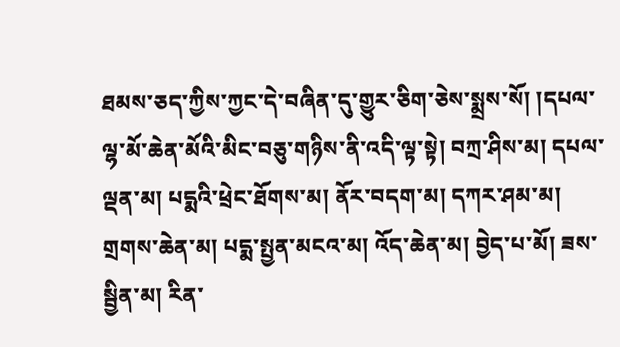ཐམས་ཅད་ཀྱིས་ཀྱང་དེ་བཞིན་དུ་གྱུར་ཅིག་ཅེས་སྨྲས་སོ། །དཔལ་ལྷ་མོ་ཆེན་མོའི་མིང་བཅུ་གཉིས་ནི་འདི་ལྟ་སྟེ། བཀྲ་ཤིས་མ། དཔལ་ལྡན་མ། པདྨའི་ཕྲེང་ཐོགས་མ། ནོར་བདག་མ། དཀར་ཤམ་མ། གྲགས་ཆེན་མ། པདྨ་སྤྱན་མངའ་མ། འོད་ཆེན་མ། བྱེད་པ་མོ། ཟས་སྦྱིན་མ། རིན་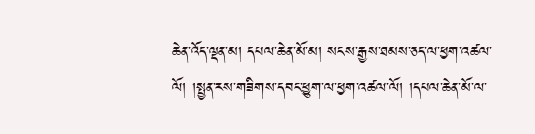ཆེན་འོད་ལྡན་མ། དཔལ་ཆེན་མོ་མ། སངས་རྒྱས་ཐམས་ཅད་ལ་ཕྱག་འཚལ་ལོ། །སྤྱན་རས་གཟིགས་དབང་ཕྱུག་ལ་ཕྱག་འཚལ་ལོ། །དཔལ་ཆེན་མོ་ལ་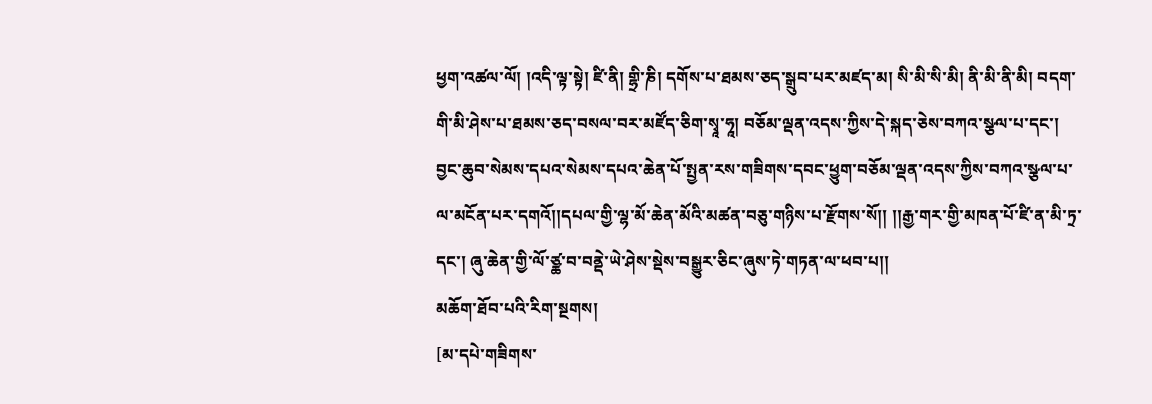ཕྱག་འཚལ་ལོ། །འདི་ལྟ་སྟེ། ཛི་ནི། གྷྲི་ཎི། དགོས་པ་ཐམས་ཅད་སྒྲུབ་པར་མཛད་མ། སི་མི་སི་མི། ནི་མི་ནི་མི། བདག་གི་མི་ཤེས་པ་ཐམས་ཅད་བསལ་བར་མཛོད་ཅིག་སྭཱ་ཧཱ། བཅོམ་ལྡན་འདས་ཀྱིས་དེ་སྐད་ཅེས་བཀའ་སྩལ་པ་དང་། བྱང་ཆུབ་སེམས་དཔའ་སེམས་དཔའ་ཆེན་པོ་སྤྱན་རས་གཟིགས་དབང་ཕྱུག་བཅོམ་ལྡན་འདས་ཀྱིས་བཀའ་སྩལ་པ་ལ་མངོན་པར་དགའོ།།དཔལ་གྱི་ལྷ་མོ་ཆེན་མོའི་མཚན་བཅུ་གཉིས་པ་རྫོགས་སོ།། །།རྒྱ་གར་གྱི་མཁན་པོ་ཛི་ན་མི་ཏྲ་དང་། ཞུ་ཆེན་གྱི་ལོ་ཙྪ་བ་བནྡེ་ཡེ་ཤེས་སྡེས་བསྒྱུར་ཅིང་ཞུས་ཏེ་གཏན་ལ་ཕབ་པ།།
མཆོག་ཐོབ་པའི་རིག་སྔགས།
[མ་དཔེ་གཟིགས་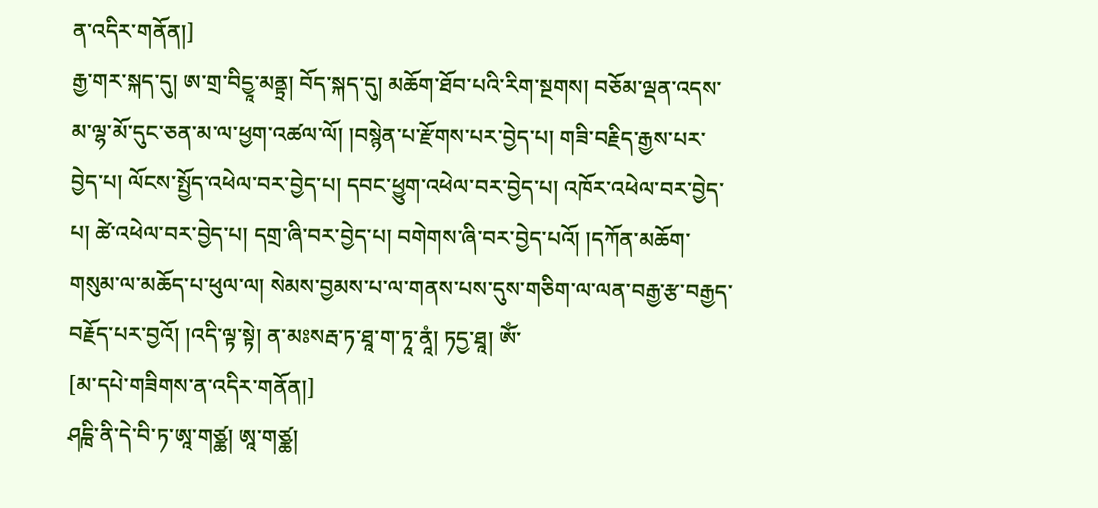ན་འདིར་གནོན།]
རྒྱ་གར་སྐད་དུ། ཨ་གྲ་བིདྱཱ་མནྟྲ། བོད་སྐད་དུ། མཆོག་ཐོབ་པའི་རིག་སྔགས། བཅོམ་ལྡན་འདས་མ་ལྷ་མོ་དུང་ཅན་མ་ལ་ཕྱག་འཚལ་ལོ། །བསྙེན་པ་རྫོགས་པར་བྱེད་པ། གཟི་བརྗིད་རྒྱས་པར་བྱེད་པ། ལོངས་སྤྱོད་འཕེལ་བར་བྱེད་པ། དབང་ཕྱུག་འཕེལ་བར་བྱེད་པ། འཁོར་འཕེལ་བར་བྱེད་པ། ཚེ་འཕེལ་བར་བྱེད་པ། དགྲ་ཞི་བར་བྱེད་པ། བགེགས་ཞི་བར་བྱེད་པའོ། །དཀོན་མཆོག་གསུམ་ལ་མཆོད་པ་ཕུལ་ལ། སེམས་བྱམས་པ་ལ་གནས་པས་དུས་གཅིག་ལ་ལན་བརྒྱ་རྩ་བརྒྱད་བརྗོད་པར་བྱའོ། །འདི་ལྟ་སྟེ། ན་མཿསརྦ་ཏ་ཐཱ་ག་ཏཱ་ནཱཾ། ཏདྱ་ཐཱ། ཨོཾ་
[མ་དཔེ་གཟིགས་ན་འདིར་གནོན།]
ཤདྑི་ནི་དེ་བི་ཏ་ཨཱ་གཙྪ། ཨཱ་གཙྪ།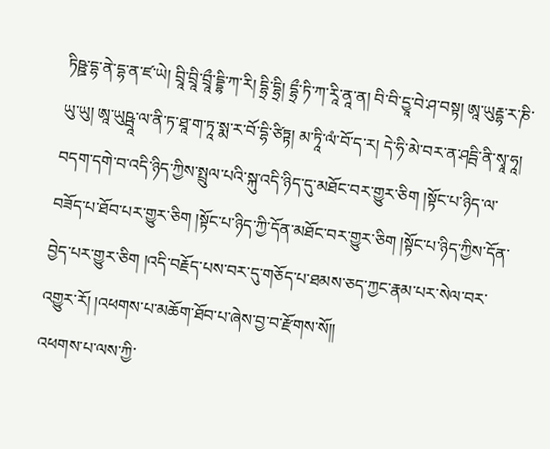ཏིཥྛ་དྷ་ནེ་དྷ་ན་ཛ་ཡེ། བྲཱི་བྲཱི་བྲཱྀ་དྡྷི་ཀ་རི། དྷྲི་དྷྲི། དྷྲྀ་ཏི་ཀ་རཱི་ནཱ་ན། བི་བི་དྱཱ་བེ་ཤ་བསྟ། ཨཱ་ཡུརྡྷ་ར་ཎི་ཡུ་ཡུ། ཨཱ་ཡུཥྦཱ་ལ་ནི་ཏ་ཐཱ་ག་ཏཱ་སྨ་ར་བོ་དྷི་ཙིཏྟ། མ་ཏཱི་ལཾ་བོ་ད་ར། དེ་ཧི་མེ་བར་ན་ཤདྦི་ནི་སྭཱ་ཧཱ། བདག་དགེ་བ་འདི་ཉིད་ཀྱིས་སྤྲུལ་པའི་སྐུ་འདི་ཉིད་དུ་མཐོང་བར་གྱུར་ཅིག །སྟོང་པ་ཉིད་ལ་བཟོད་པ་ཐོབ་པར་གྱུར་ཅིག །སྟོང་པ་ཉིད་ཀྱི་དོན་མཐོང་བར་གྱུར་ཅིག །སྟོང་པ་ཉིད་ཀྱིས་དོན་བྱེད་པར་གྱུར་ཅིག །འདི་བརྗོད་པས་བར་དུ་གཅོད་པ་ཐམས་ཅད་ཀྱང་རྣམ་པར་སེལ་བར་འགྱུར་རོ། །འཕགས་པ་མཆོག་ཐོབ་པ་ཞེས་བྱ་བ་རྫོགས་སོ།།
འཕགས་པ་ལས་ཀྱི་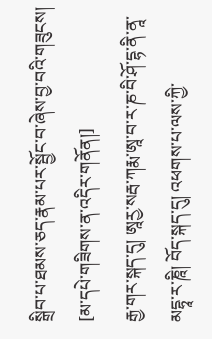སྒྲིབ་པ་ཐམས་ཅད་རྣམ་པར་སྦྱོང་བ་ཞེས་བྱ་བའི་གཟུངས།
[མ་དཔེ་གཟིགས་ན་འདིར་གནོན།]
རྒྱ་གར་སྐད་དུ། ཨཱཪྱ་སརྦ་ཀརྨ་ཨཱ་བ་ར་ཎ་བི་ཤོ་དྷ་ནི་ནཱ་མདྷཱ་ར་ཎཱི། བོད་སྐད་དུ། འཕགས་པ་ལས་ཀྱི་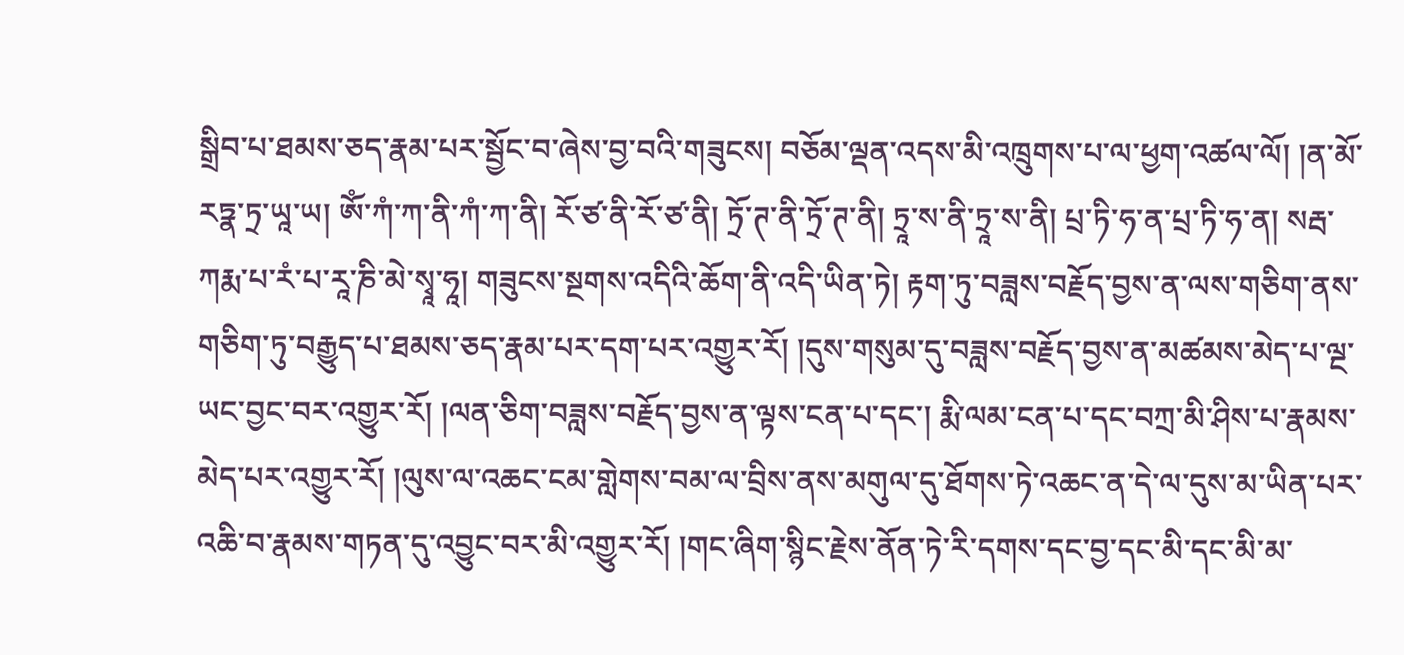སྒྲིབ་པ་ཐམས་ཅད་རྣམ་པར་སྦྱོང་བ་ཞེས་བྱ་བའི་གཟུངས། བཅོམ་ལྡན་འདས་མི་འཁྲུགས་པ་ལ་ཕྱག་འཚལ་ལོ། །ན་མོ་རཏྣ་ཏྲ་ཡཱ་ཡ། ཨོཾ་ཀཾ་ཀ་ནི་ཀཾ་ཀ་ནི། རོ་ཙ་ནི་རོ་ཙ་ནི། ཏྲོ་ཊ་ནི་ཏྲོ་ཊ་ནི། ཏྲཱ་ས་ནི་ཏྲཱ་ས་ནི། པྲ་ཏི་ཧ་ན་པྲ་ཏི་ཧ་ན། སརྦ་ཀརྨ་པ་རཾ་པ་རཱ་ཎི་མེ་སྭཱ་ཧཱ། གཟུངས་སྔགས་འདིའི་ཆོག་ནི་འདི་ཡིན་ཏེ། རྟག་ཏུ་བཟླས་བརྗོད་བྱས་ན་ལས་གཅིག་ནས་གཅིག་ཏུ་བརྒྱུད་པ་ཐམས་ཅད་རྣམ་པར་དག་པར་འགྱུར་རོ། །དུས་གསུམ་དུ་བཟླས་བརྗོད་བྱས་ན་མཚམས་མེད་པ་ལྔ་ཡང་བྱང་བར་འགྱུར་རོ། །ལན་ཅིག་བཟླས་བརྗོད་བྱས་ན་ལྟས་ངན་པ་དང་། རྨི་ལམ་ངན་པ་དང་བཀྲ་མི་ཤིས་པ་རྣམས་མེད་པར་འགྱུར་རོ། །ལུས་ལ་འཆང་ངམ་གླེགས་བམ་ལ་བྲིས་ནས་མགུལ་དུ་ཐོགས་ཏེ་འཆང་ན་དེ་ལ་དུས་མ་ཡིན་པར་འཆི་བ་རྣམས་གཏན་དུ་འབྱུང་བར་མི་འགྱུར་རོ། །གང་ཞིག་སྙིང་རྗེས་ནོན་ཏེ་རི་དགས་དང་བྱ་དང་མི་དང་མི་མ་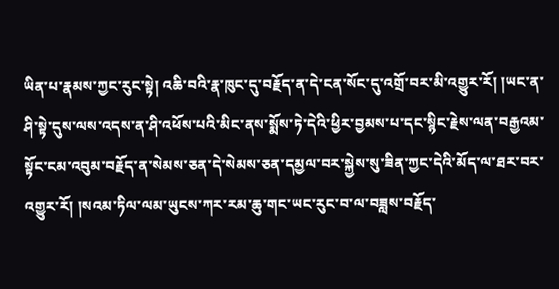ཡིན་པ་རྣམས་ཀྱང་རུང་སྟེ། འཆི་བའི་རྣ་ཁུང་དུ་བརྗོད་ན་དེ་ངན་སོང་དུ་འགྲོ་བར་མི་འགྱུར་རོ། །ཡང་ན་ཤི་སྟེ་དུས་ལས་འདས་ན་ཤི་འཕོས་པའི་མིང་ནས་སྨོས་ཏེ་དེའི་ཕྱིར་བྱམས་པ་དང་སྙིང་རྗེས་ལན་བརྒྱའམ་སྟོང་ངམ་འབུམ་བརྗོད་ན་སེམས་ཅན་དེ་སེམས་ཅན་དམྱལ་བར་སྐྱེས་སུ་ཟིན་ཀྱང་དེའི་མོད་ལ་ཐར་བར་འགྱུར་རོ། །སའམ་ཏིལ་ལམ་ཡུངས་ཀར་རམ་ཆུ་གང་ཡང་རུང་བ་ལ་བཟླས་བརྗོད་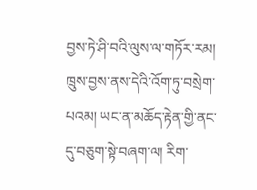བྱས་ཏེ་ཤི་བའི་ལུས་ལ་གཏོར་རམ། ཁྲུས་བྱས་ནས་དེའི་འོག་ཏུ་བསྲེག་པའམ། ཡང་ན་མཆོད་རྟེན་གྱི་ནང་དུ་བཅུག་སྟེ་བཞག་ལ། རིག་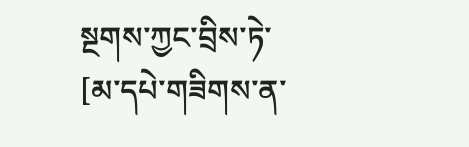སྔགས་ཀྱང་བྲིས་ཏེ་
[མ་དཔེ་གཟིགས་ན་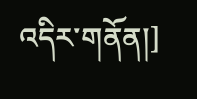འདིར་གནོན།]